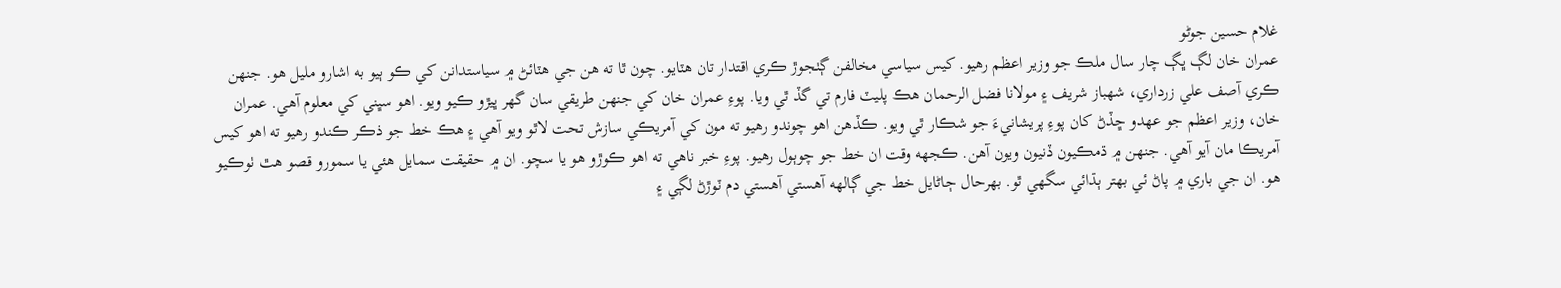غلام حسين جوڻو
عمران خان لڳ ڀڳ چار سال ملڪ جو وزير اعظم رهيو. کيس سياسي مخالفن ڳٺجوڙ ڪري اقتدار تان هٽايو. چون ٿا ته هن جي هٽائڻ ۾ سياستدانن کي ڪو ٻيو به اشارو مليل هو. جنهن ڪري آصف علي زرداري، شهباز شريف ۽ مولانا فضل الرحمان هڪ پليٽ فارم تي گڏ ٿي ويا. پوءِ عمران خان کي جنهن طريقي سان گهر ڀيڙو ڪيو ويو. اهو سڀني کي معلوم آهي. عمران خان، وزير اعظم جو عهدو ڇڏڻ کان پوءِ پريشانيءَ جو شڪار ٿي ويو. ڪڏهن اهو چوندو رهيو ته مون کي آمريڪي سازش تحت لاٿو ويو آهي ۽ هڪ خط جو ذڪر ڪندو رهيو ته اهو کيس آمريڪا مان آيو آهي. جنهن ۾ ڌمڪيون ڏنيون ويون آهن. ڪجهه وقت ان خط جو چوٻول رهيو. پوءِ خبر ناهي ته اهو ڪوڙو هو يا سچو. ان ۾ حقيقت سمايل هئي يا سمورو قصو هٿ ٺوڪيو هو. ان جي باري ۾ پاڻ ئي بهتر ٻڌائي سگهي ٿو. بهرحال ڄاڻايل خط جي ڳالهه آهستي آهستي دم ٽوڙڻ لڳي ۽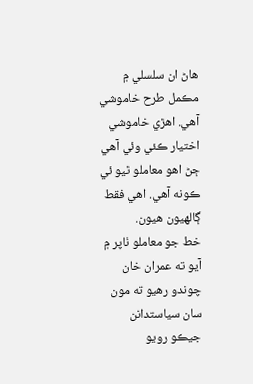هاڻ ان سلسلي ۾ مڪمل طرح خاموشي آهي. اهڙي خاموشي اختيار ڪئي وئي آهي ڄڻ اهو معاملو ٿيو ئي ڪونه آهي. اهي فقط ڳالهيون هيون.
خط جو معاملو ٺاپر ۾ آيو ته عمران خان چوندو رهيو ته مون سان سياستدانن جيڪو رويو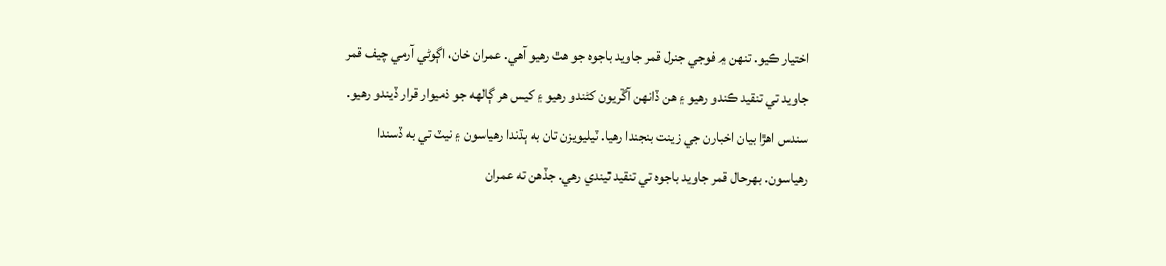اختيار ڪيو. تنهن ۾ فوجي جنرل قمر جاويد باجوه جو هٿ رهيو آهي. عمران خان، اڳوڻي آرمي چيف قمر جاويد تي تنقيد ڪندو رهيو ۽ هن ڏانهن آڱريون کڻندو رهيو ۽ کيس هر ڳالهه جو ذميوار قرار ڏيندو رهيو. سندس اهڙا بيان اخبارن جي زينت بنجندا رهيا. ٽيليويزن تان به ٻڌندا رهياسون ۽ نيٽ تي به ڏسندا رهياسون. بهرحال قمر جاويد باجوه تي تنقيد ٿيندي رهي. جڏهن ته عمران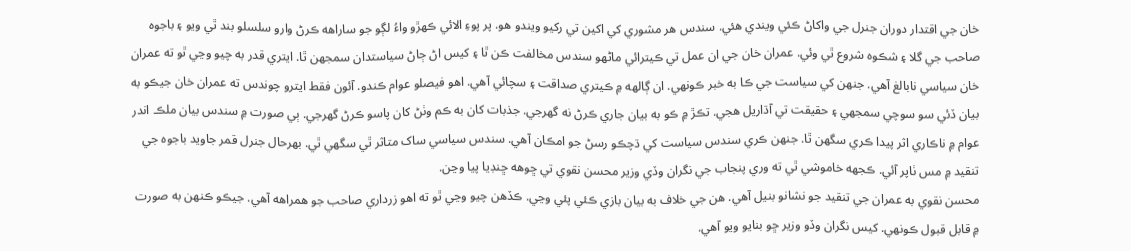خان جي اقتدار دوران جنرل جي واکاڻ ڪئي ويندي هئي. سندس هر مشوري کي اکين تي رکيو ويندو هو. پر پوءِ الائي ڪهڙو واءُ لڳو جو ساراهه ڪرڻ وارو سلسلو بند ٿي ويو ۽ باجوه صاحب جي گلا ۽ شڪوه شروع ٿي وئي. عمران خان جي ان عمل تي ڪيترائي ماڻهو سندس مخالفت ڪن ٿا ۽ کيس اڻ ڄاڻ سياستدان سمجهن ٿا. ايتري قدر به چيو وڃي ٿو ته عمران خان سياسي نابالغ آهي. جنهن کي سياست جي ڪا به خبر ڪونهي. ان ڳالهه ۾ ڪيتري صداقت ۽ سچائي آهي. اهو فيصلو عوام ڪندو. آئون فقط ايترو چوندس ته عمران خان جيڪو به بيان ڏئي سو سوچي سمجهي ۽ حقيقت تي آڌاريل هجي. تڪڙ ۾ ڪو به بيان جاري ڪرڻ نه گهرجي. جذبات کان به ڪم وٺڻ کان پاسو ڪرڻ گهرجي. ٻي صورت ۾ سندس بيان ملڪ اندر عوام ۾ ناڪاري اثر پيدا ڪري سگهن ٿا. جنهن ڪري سندس سياست کي ڌچڪو رسڻ جو امڪان آهي. سندس سياسي ساک متاثر ٿي سگهي ٿي. بهرحال جنرل قمر جاويد باجوه جي تنقيد ۾ مس ٺاپر آئي. ڪجهه خاموشي ٿي ته وري پنجاب جي نگران وڏي وزير محسن نقوي تي ڇوهه ڇنڊيا پيا وڃن.
محسن نقوي به عمران جي تنقيد جو نشانو بنيل آهي. هن جي خلاف به بيان بازي ڪئي پئي وڃي. ڪڏهن چيو وڃي ٿو ته اهو زرداري صاحب جو همراهه آهي. جيڪو ڪنهن به صورت ۾ قابل قبول ڪونهي. کيس نگران وڏو وزير ڇو بنايو ويو آهي.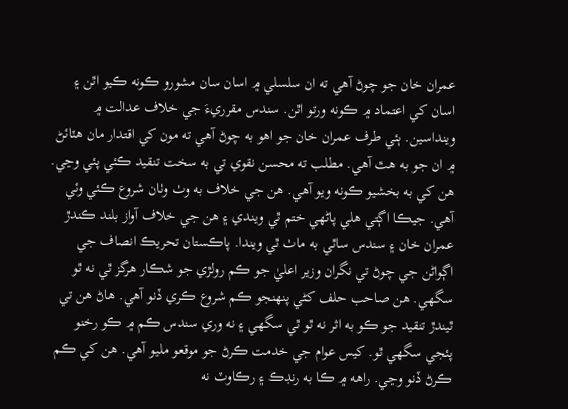عمران خان جو چوڻ آهي ته ان سلسلي ۾ اسان سان مشورو ڪونه ڪيو اٿن ۽ اسان کي اعتماد ۾ ڪونه ورتو اٿن. سندس مقرريءَ جي خلاف عدالت ۾ وينداسين. ٻئي طرف عمران خان جو اهو به چوڻ آهي ته مون کي اقتدار مان هٽائڻ ۾ ان جو به هٿ آهي. مطلب ته محسن نقوي تي به سخت تنقيد ڪئي پئي وڃي. هن کي به بخشيو ڪونه ويو آهي. هن جي خلاف به وٺ وٺان شروع ڪئي وئي آهي. جيڪا اڳتي هلي پاڻهي ختم ٿي ويندي ۽ هن جي خلاف آواز بلند ڪندڙ عمران خان ۽ سندس ساٿي به ماٺ ٿي ويندا. پاڪستان تحريڪ انصاف جي اڳواڻن جي چوڻ تي نگران وزير اعليٰ جو ڪم رولڙي جو شڪار هرگز ٿي نه ٿو سگهي. هن صاحب حلف کڻي پنهنجو ڪم شروع ڪري ڏنو آهي. هاڻ هن تي ٿيندڙ تنقيد جو ڪو به اثر نه ٿو ٿي سگهي ۽ نه وري سندس ڪم ۾ ڪو رخنو پئجي سگهي ٿو. کيس عوام جي خدمت ڪرڻ جو موقعو مليو آهي. هن کي ڪم ڪرڻ ڏنو وڃي. راهه ۾ ڪا به رنڊڪ ۽ رڪاوٽ نه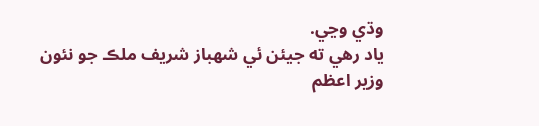وڌي وڃي.
ياد رهي ته جيئن ئي شهباز شريف ملڪ جو نئون وزير اعظم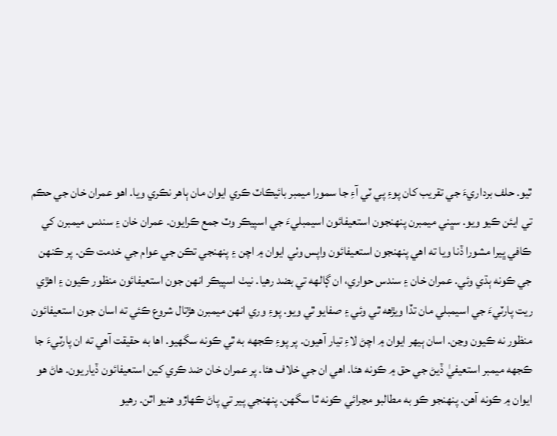ٿيو. حلف برداريءَ جي تقريب کان پوءِ پي ٽي آءِ جا سمورا ميمبر بائيڪاٽ ڪري ايوان مان ٻاهر نڪري ويا. اهو عمران خان جي حڪم تي ايئن ڪيو ويو. سڀني ميمبرن پنهنجون استعيفائون اسيمبليءَ جي اسپيڪر وٽ جمع ڪرايون. عمران خان ۽ سندس ميمبرن کي ڪافي ڀيرا مشورا ڏنا ويا ته اهي پنهنجون استعيفائون واپس وٺي ايوان ۾ اچن ۽ پنهنجي تڪن جي عوام جي خدمت ڪن. پر ڪنهن جي ڪونه ٻڌي وئي. عمران خان ۽ سندس حواري، ان ڳالهه تي بضد رهيا. نيٺ اسپيڪر انهن جون استعيفائون منظور ڪيون ۽ اهڙي ريت پارٽيءَ جي اسيمبلي مان تڏا ويڙهه ٿي وئي ۽ صفايو ٿي ويو. پوءِ وري انهن ميمبرن هڙتال شروع ڪئي ته اسان جون استعيفائون منظور نه ڪيون وڃن. اسان ٻيهر ايوان ۾ اچڻ لاءِ تيار آهيون. پر پوءِ ڪجهه به ٿي ڪونه سگهيو. اها به حقيقت آهي ته ان پارٽيءَ جا ڪجهه ميمبر استعيفيٰ ڏيڻ جي حق ۾ ڪونه هئا. اهي ان جي خلاف هئا. پر عمران خان ضد ڪري کين استعيفائون ڏياريون. هاڻ هو ايوان ۾ ڪونه آهن. پنهنجو ڪو به مطالبو مڃرائي ڪونه ٿا سگهن. پنهنجي پير تي پاڻ ڪهاڙو هنيو اٿن. رهيو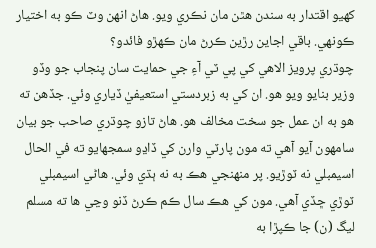کهيو اقتدار به سندن هٿن مان نڪري ويو. هاڻ انهن وٽ ڪو به اختيار ڪونهي. باقي اجاين رڙين ڪرڻ مان ڪهڙو فائدو؟
چوڌري پرويز الاهي کي پي ٽي آءِ جي حمايت سان پنجاب جو وڏو وزير بنايو ويو هو. ان کي به زبردستي استعيفيٰ ڏياري وئي. جڏهن ته هو به ان عمل جو سخت مخالف هو. هاڻ تازو چوڌري صاحب جو بيان سامهون آيو آهي ته مون پارٽي وارن کي ڏاڍو سمجهايو ته في الحال اسيمبلي نه ٽوڙيو. پر منهنجي هڪ به نه ٻڌي وئي. هاڻي اسيمبلي ٽوڙي ڇڏي آهي. مون کي هڪ سال ڪم ڪرڻ ڏنو وڃي ها ته مسلم ليگ (ن) جا ڪپڙا به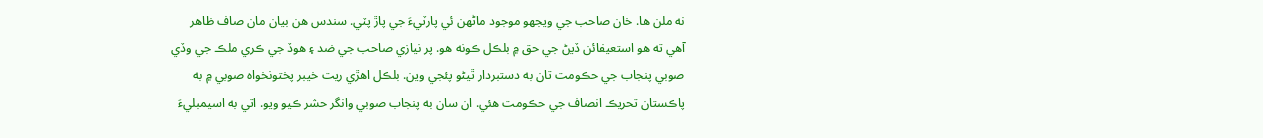نه ملن ها. خان صاحب جي ويجهو موجود ماڻهن ئي پارٽيءَ جي پاڙ پٽي. سندس هن بيان مان صاف ظاهر آهي ته هو استعيفائن ڏيڻ جي حق ۾ بلڪل ڪونه هو. پر نيازي صاحب جي ضد ۽ هوڏ جي ڪري ملڪ جي وڏي صوبي پنجاب جي حڪومت تان به دستبردار ٿيڻو پئجي وين. بلڪل اهڙي ريت خيبر پختونخواه صوبي ۾ به پاڪستان تحريڪ انصاف جي حڪومت هئي. ان سان به پنجاب صوبي وانگر حشر ڪيو ويو. اتي به اسيمبليءَ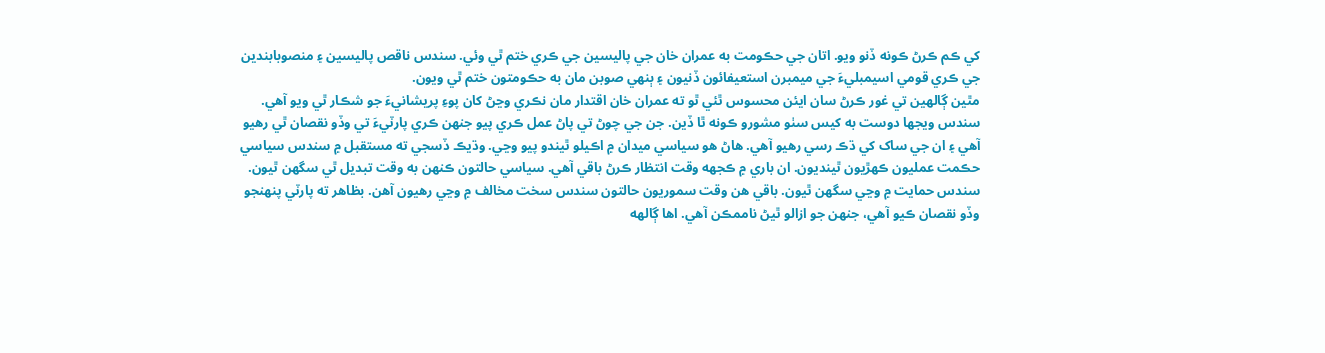کي ڪم ڪرڻ ڪونه ڏنو ويو. اتان جي حڪومت به عمران خان جي پاليسين جي ڪري ختم ٿي وئي. سندس ناقص پاليسين ۽ منصوبابندين جي ڪري قومي اسيمبليءَ جي ميمبرن استعيفائون ڏنيون ۽ ٻنهي صوبن مان به حڪومتون ختم ٿي ويون.
مٿين ڳالهين تي غور ڪرڻ سان ايئن محسوس ٿئي ٿو ته عمران خان اقتدار مان نڪري وڃڻ کان پوءِ پريشانيءَ جو شڪار ٿي ويو آهي. سندس ويجها دوست به کيس سٺو مشورو ڪونه ٿا ڏين. جن جي چوڻ تي پاڻ عمل ڪري پيو جنهن ڪري پارٽيءَ تي وڏو نقصان ٿي رهيو آهي ۽ ان جي ساک کي ڌڪ رسي رهيو آهي. هاڻ هو سياسي ميدان ۾ اڪيلو ٿيندو پيو وڃي. وڌيڪ ڏسجي ته مستقبل ۾ سندس سياسي حڪمت عمليون ڪهڙيون ٿينديون. ان باري ۾ ڪجهه وقت انتظار ڪرڻ باقي آهي. سياسي حالتون ڪنهن به وقت تبديل ٿي سگهن ٿيون. سندس حمايت ۾ وڃي سگهن ٿيون. باقي هن وقت سموريون حالتون سندس سخت مخالف ۾ وڃي رهيون آهن. بظاهر ته پارٽي پنهنجو وڏو نقصان ڪيو آهي، جنهن جو ازالو ٿيڻ ناممڪن آهي. اها ڳالهه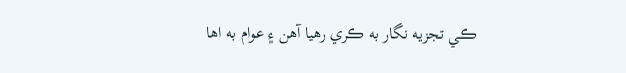ڪي تجزيه نگار به ڪري رهيا آهن ۽ عوام به اها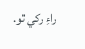راءِ رکي ٿو.